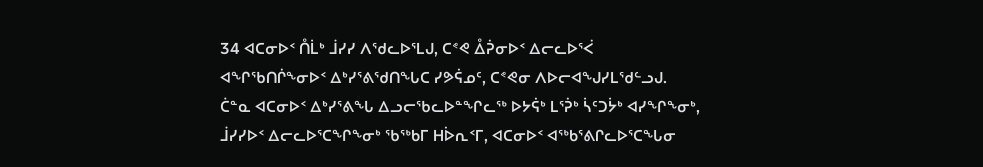34 ᐊᑕᓂᐅᑉ ᑍᒫᒃ ᒨᓯᓯ ᐱᖁᓚᐅᕐᒪᒍ, ᑕᕝᕙ ᐂᕉᓂᐅᑉ ᐃᓕᓚᐅᕐᐹ ᐊᖏᖃᑎᒌᖕᓂᐅᑉ ᐃᒃᓯᕐᕕᖁᑎᖓᑕ ᓯᕗᕌᓄᑦ, ᑕᕝᕙᓂ ᐱᐅᓕᐊᖑᓯᒪᖁᓪᓗᒍ.
ᑖᓐᓇ ᐊᑕᓂᐅᑉ ᐃᒃᓯᕐᕕᖓ ᐃᓗᓕᖃᓚᐅᓐᖏᓚᖅ ᐅᔭᕌᒃ ᒪᕐᕉᒃ ᓵᑦᑐᔮᒃ ᐊᓯᖏᖕᓂᒃ, ᒨᓯᓯᐅᑉ ᐃᓕᓚᐅᕐᑕᖏᖕᓂᒃ ᖃᖅᑲᒥ ᕼᐆᕆᑉᒥ, ᐊᑕᓂᐅᑉ ᐊᖅᑲᕐᕕᒋᓚᐅᕐᑕᖓᓂ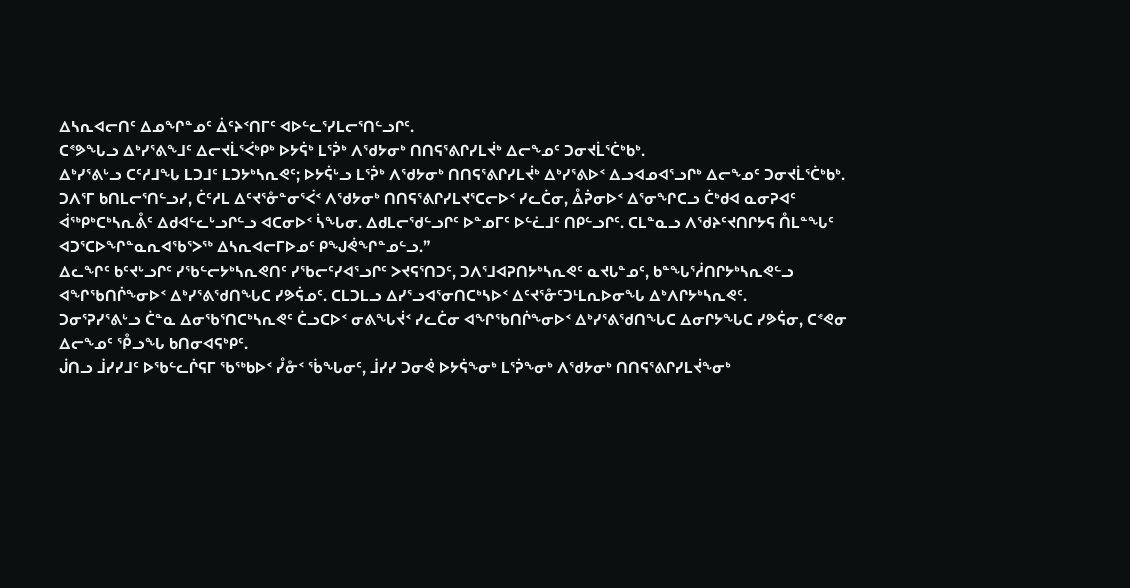ᐃᓴᕆᐊᓕᑎᑦ ᐃᓄᖏᓐᓄᑦ ᐄᑦᔨᑉᑎᒥᑦ ᐊᐅᓪᓚᕐᓯᒪᓕᕐᑎᓪᓗᒋᑦ.
ᑕᕝᕗᖓᓗ ᐃᒃᓯᕐᕕᖕᒧᑦ ᐃᓕᔪᒫᕐᐹᒃᑭᒃ ᐅᔭᕌᒃ ᒪᕐᕉᒃ ᐱᖁᔭᓂᒃ ᑎᑎᕋᕐᕕᒋᓯᒪᔫᒃ ᐃᓕᖕᓄᑦ ᑐᓂᔪᒫᕐᑖᒃᑲᒃ.
ᐃᒃᓯᕐᕕᒡᓗ ᑕᑦᓱᒧᖓ ᒪᑐᒧᑦ ᒪᑐᔭᒃᓴᕆᕙᑦ; ᐅᔭᕌᒡᓗ ᒪᕐᕉᒃ ᐱᖁᔭᓂᒃ ᑎᑎᕋᕐᕕᒋᓯᒪᔫᒃ ᐃᒃᓯᕐᕕᐅᑉ ᐃᓗᐊᓄᐊᕐᓗᒋᒃ ᐃᓕᖕᓄᑦ ᑐᓂᔪᒫᕐᑖᒃᑲᒃ.
ᑐᐱᕐᒥ ᑲᑎᒪᓕᕐᑎᓪᓗᓯ, ᑖᑦᓱᒪ ᐃᑦᔪᕐᓁᓐᓂᕐᐹᑉ ᐱᖁᔭᓂᒃ ᑎᑎᕋᕐᕕᒋᓯᒪᔪᕐᑕᓕᐅᑉ ᓯᓚᑖᓂ, ᐂᕉᓂᐅᑉ ᐃᕐᓂᖏᑕᓗ ᑖᒃᑯᐊ ᓇᓂᕈᐊᑦ ᐋᖅᑭᒃᑕᒃᓴᕆᕔᑦ ᐃᑯᐊᓪᓚᒡᓗᒋᓪᓗ ᐊᑕᓂᐅᑉ ᓵᖓᓂ. ᐃᑯᒪᓕᖁᓪᓗᒋᑦ ᐅᓐᓄᒥᑦ ᐅᓪᓛᒧᑦ ᑎᑭᓪᓗᒋᑦ. ᑕᒪᓐᓇᓗ ᐱᖁᔨᑦᔪᑎᒋᔭᕋ ᑍᒪᓐᖓᑦ ᐊᑐᕐᑕᐅᖏᓐᓇᕆᐊᖃᕐᐳᖅ ᐃᓴᕆᐊᓕᒥᐅᓄᑦ ᑭᖑᕚᖏᓐᓄᓪᓗ.”
ᐃᓚᖏᑦ ᑲᑦᔪᒡᓗᒋᑦ ᓯᖃᓪᓕᔭᒃᓴᕆᕙᑎᑦ ᓯᖃᓕᑦᓯᐊᕐᓗᒋᑦ ᐳᔪᕋᕐᑎᑐᑦ, ᑐᐱᕐᒧᐊᕈᑎᔭᒃᓴᕆᕙᑦ ᓇᔪᒐᓐᓄᑦ, ᑲᓐᖓᕐᓲᑎᒋᔭᒃᓴᕆᕙᓪᓗ ᐊᖏᖃᑎᒌᖕᓂᐅᑉ ᐃᒃᓯᕐᕕᖁᑎᖓᑕ ᓯᕗᕌᓄᑦ. ᑕᒪᑐᒪᓗ ᐃᓯᕐᓗᐊᕐᓂᑎᑕᒃᓴᐅᑉ ᐃᑦᔪᕐᓁᑦᑐᒻᒪᕆᐅᓂᖓ ᐃᒃᐱᒋᔭᒃᓴᕆᕙᑦ.
ᑐᓂᕐᕈᓯᕐᕕᒡᓗ ᑖᓐᓇ ᐃᓂᖃᕐᑎᑕᒃᓴᕆᕙᑦ ᑖᓗᑕᐅᑉ ᓂᕕᖓᔫᑉ ᓯᓚᑖᓂ ᐊᖏᖃᑎᒌᖕᓂᐅᑉ ᐃᒃᓯᕐᕕᖁᑎᖓᑕ ᐃᓂᒋᔭᖓᑕ ᓯᕗᕌᓂ, ᑕᕝᕙᓂ ᐃᓕᖕᓄᑦ ᕾᓗᖓ ᑲᑎᓂᐊᕋᒃᑭᑦ.
ᒎᑎᓗ ᒨᓯᓯᒧᑦ ᐅᖃᓪᓚᒌᕋᒥ ᖃᖅᑲᐅᑉ ᓮᓁᑉ ᖄᖓᓂᑦ, ᒨᓯᓯ ᑐᓂᕚ ᐅᔭᕌᖕᓂᒃ ᒪᕐᕉᖕᓂᒃ ᐱᖁᔭᓂᒃ ᑎᑎᕋᕐᕕᒋᓯᒪᔫᖕᓂᒃ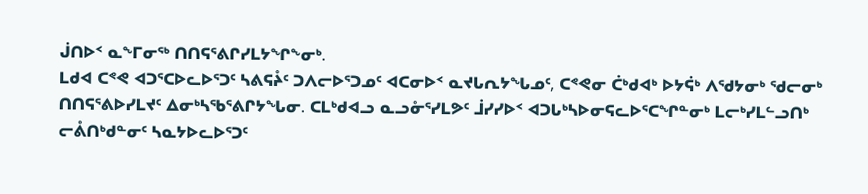ᒎᑎᐅᑉ ᓇᖕᒥᓂᖅ ᑎᑎᕋᕐᕕᒋᓯᒪᔭᖏᖕᓂᒃ.
ᒪᑯᐊ ᑕᕝᕙ ᐊᑐᕐᑕᐅᓚᐅᕐᑐᑦ ᓴᕕᕋᔧᑦ ᑐᐱᓕᐅᕐᑐᓄᑦ ᐊᑕᓂᐅᑉ ᓇᔪᒐᕆᔭᖓᓄᑦ, ᑕᕝᕙᓂ ᑖᒃᑯᐊᒃ ᐅᔭᕌᒃ ᐱᖁᔭᓂᒃ ᖁᓕᓂᒃ ᑎᑎᕋᕐᕕᐅᓯᒪᔪᑦ ᐃᓂᒃᓴᖃᕐᕕᒋᔭᖓᓂ. ᑕᒪᒃᑯᐊᓗ ᓇᓗᓁᕐᓯᒪᕗᑦ ᒨᓯᓯᐅᑉ ᐊᑐᒐᒃᓴᐅᓂᕋᓚᐅᕐᑕᖏᓐᓂᒃ ᒪᓕᒃᓯᒪᓪᓗᑎᒃ ᓕᕔᑎᒃᑯᓐᓂᑦ ᓴᓇᔭᐅᓚᐅᕐᑐᑦ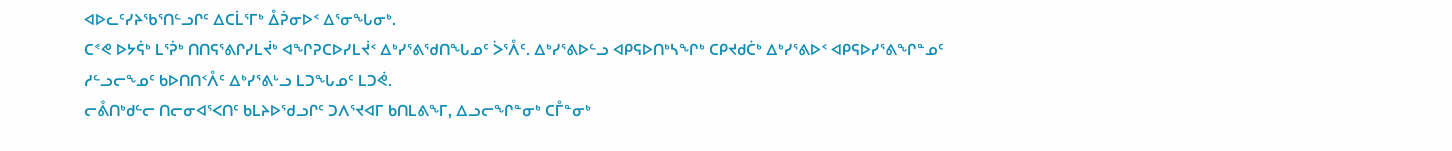ᐊᐅᓚᑦᓯᔨᖃᕐᑎᓪᓗᒋᑦ ᐃᑕᒫᕐᒥᒃ ᐂᕉᓂᐅᑉ ᐃᕐᓂᖓᓂᒃ.
ᑕᕝᕙ ᐅᔭᕌᒃ ᒪᕐᕉᒃ ᑎᑎᕋᕐᕕᒋᓯᒪᔫᒃ ᐊᖏᕈᑕᐅᓯᒪᔫᑉ ᐃᒃᓯᕐᕕᖁᑎᖓᓄᑦ ᐴᕐᐰᑦ. ᐃᒃᓯᕐᕕᐅᓪᓗ ᐊᑭᕋᐅᑎᒃᓴᖏᒃ ᑕᑭᔪᑯᑖᒃ ᐃᒃᓯᕐᕕᐅᑉ ᐊᑭᕋᐅᓯᕐᕕᖏᓐᓄᑦ ᓱᓪᓗᓕᖕᓄᑦ ᑲᐅᑎᑎᑉᐰᑦ ᐃᒃᓯᕐᕕᒡᓗ ᒪᑐᖓᓄᑦ ᒪᑐᕚ.
ᓕᕔᑎᒃᑯᓪᓕ ᑎᓕᓂᐊᕐᐸᑎᑦ ᑲᒪᔨᐅᖁᓗᒋᑦ ᑐᐱᕐᔪᐊᒥ ᑲᑎᒪᕕᖕᒥ, ᐃᓗᓕᖏᓐᓂᒃ ᑕᒤᓐᓂᒃ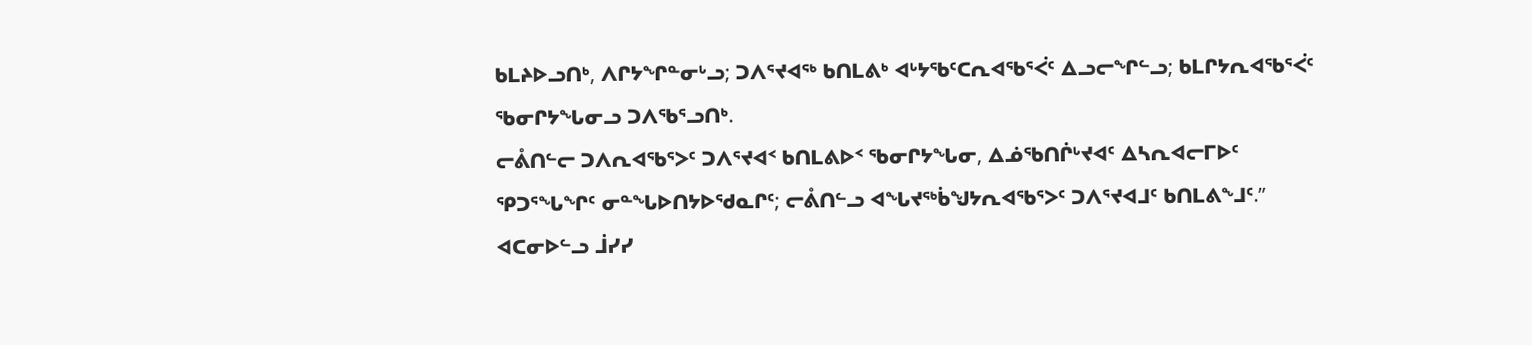ᑲᒪᔨᐅᓗᑎᒃ, ᐱᒋᔭᖏᓐᓂᒡᓗ; ᑐᐱᕐᔪᐊᖅ ᑲᑎᒪᕕᒃ ᐊᒡᔭᖃᑦᑕᕆᐊᖃᕐᐹᑦ ᐃᓗᓕᖏᓪᓗ; ᑲᒪᒋᔭᕆᐊᖃᕐᐹᑦ ᖃᓂᒋᔭᖓᓂᓗ ᑐᐱᖃᕐᓗᑎᒃ.
ᓕᕔᑎᓪᓕ ᑐᐱᕆᐊᖃᕐᐳᑦ ᑐᐱᕐᔪᐊᑉ ᑲᑎᒪᕕᐅᑉ ᖃᓂᒋᔭᖓᓂ, ᐃᓅᖃᑎᒌᒡᔪᐊᑦ ᐃᓴᕆᐊᓕᒥᐅᑦ ᕿᑐᕐᖓᖏᑦ ᓂᓐᖓᐅᑎᔭᐅᖁᓇᒋᑦ; ᓕᕔᑎᓪᓗ ᐊᖓᔪᖅᑳᖑᔭᕆᐊᖃᕐᐳᑦ ᑐᐱᕐᔪᐊᒧᑦ ᑲᑎᒪᕕᖕᒧᑦ.”
ᐊᑕᓂᐅᓪᓗ ᒨᓯᓯ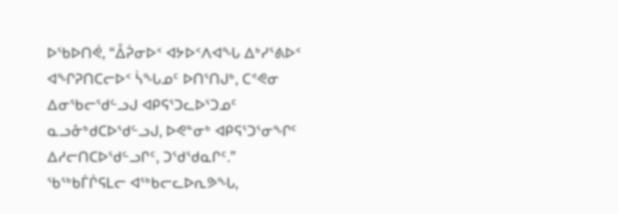ᐅᖃᐅᑎᕚ, “ᐂᕉᓂᐅᑉ ᐊᔭᐅᑉᐱᐊᖓ ᐃᒃᓯᕐᕕᐅᑉ ᐊᖏᕈᑎᑕᓕᐅᑉ ᓵᖓᓄᑦ ᐅᑎᕐᑎᒍᒃ, ᑕᕝᕙᓂ ᐃᓂᖃᓕᖁᓪᓗᒍ ᐊᑭᕋᕐᑐᓚᐅᕐᑐᓄᑦ ᓇᓗᓁᒃᑯᑕᐅᖁᓪᓗᒍ, ᐅᕙᓐᓂᒃ ᐊᑭᕋᕐᑐᕐᓂᖏᑦ ᐃᓱᓕᑎᑕᐅᖁᓪᓗᒋᑦ, ᑐᖁᖁᓇᒋᑦ.”
ᖃᖅᑲᒦᒌᕋᒪᓕ ᐊᖅᑲᓕᓚᐅᕆᕗᖓ,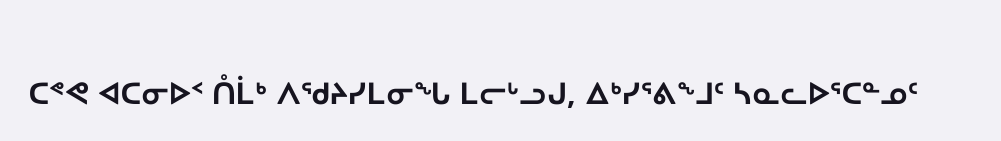ᑕᕝᕙ ᐊᑕᓂᐅᑉ ᑍᒫᒃ ᐱᖁᔨᓯᒪᓂᖓ ᒪᓕᒡᓗᒍ, ᐃᒃᓯᕐᕕᖕᒧᑦ ᓴᓇᓚᐅᕐᑕᓐᓄᑦ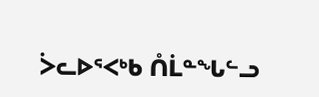ᐴᓚᐅᕐᐸᒃᑲ ᑍᒫᓐᖓᓪᓗ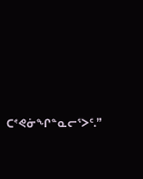ᑕᕝᕙᓃᖏᓐᓇᓕᕐᐳᑦ.”